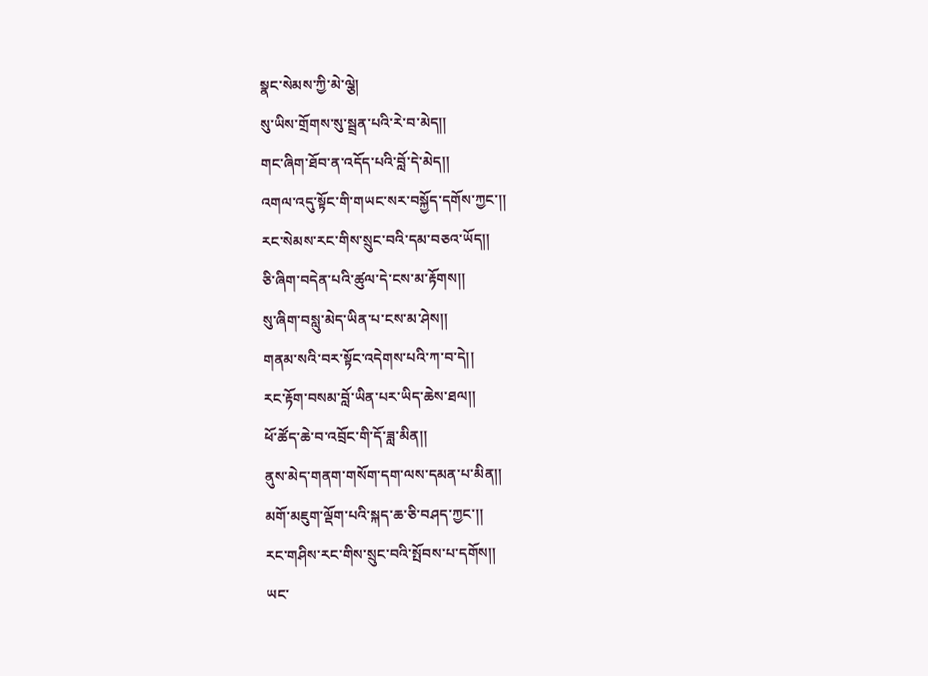སྣང་སེམས་ཀྱི་མེ་ལྕེ།
སུ་ཡིས་གྲོགས་སུ་སྦྲན་པའི་རེ་བ་མེད།།
གང་ཞིག་ཐོབ་ན་འདོད་པའི་བློ་དེ་མེད།།
འགལ་འདུ་སྟོང་གི་གཡང་སར་བསྐྱོད་དགོས་ཀྱང་།།
རང་སེམས་རང་གིས་སྲུང་བའི་དམ་བཅའ་ཡོད།།
ཅི་ཞིག་བདེན་པའི་ཚུལ་དེ་ངས་མ་རྟོགས།།
སུ་ཞིག་བསླུ་མེད་ཡིན་པ་ངས་མ་ཤེས།།
གནམ་སའི་བར་སྟོང་འདེགས་པའི་ཀ་བ་དེ།།
རང་རྟོག་བསམ་བློ་ཡིན་པར་ཡིད་ཆེས་ཐལ།།
ཕོ་ཚོད་ཆེ་བ་འབྲོང་གི་དོ་ཟླ་མིན།།
ནུས་མེད་གནག་གསོག་དག་ལས་དམན་པ་མིན།།
མགོ་མཇུག་ལྡོག་པའི་སྐད་ཆ་ཅི་བཤད་ཀྱང་།།
རང་གཤིས་རང་གིས་སྲུང་བའི་སྤོབས་པ་དགོས།།
ཡང་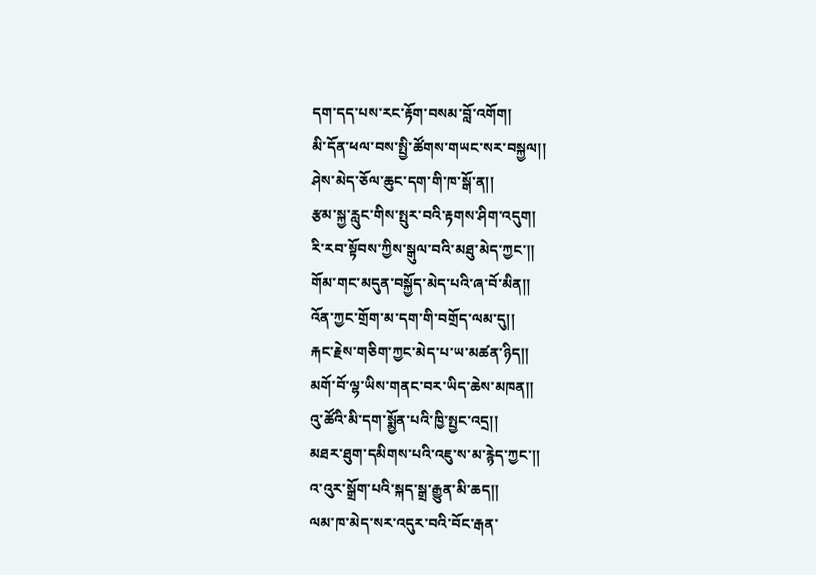དག་དད་པས་རང་རྟོག་བསམ་བློ་འགོག།
མི་དོན་ཕལ་བས་སྤྱི་ཚོགས་གཡང་སར་བསྐྱལ།།
ཤེས་མེད་ཅོལ་ཆུང་དག་གི་ཁ་སྒོ་ན།།
རྩམ་སྐྱ་རླུང་གིས་སྤུར་བའི་རྟགས་ཤིག་འདུག།
རི་རབ་སྟོབས་ཀྱིས་སྒུལ་བའི་མཐུ་མེད་ཀྱང་།།
གོམ་གང་མདུན་བསྐྱོད་མེད་པའི་ཞ་བོ་མིན།།
འོན་ཀྱང་གྲོག་མ་དག་གི་བགྲོད་ལམ་དུ།།
རྐང་རྗེས་གཅིག་ཀྱང་མེད་པ་ཡ་མཚན་ཉིད།།
མགོ་བོ་ལྷ་ཡིས་གནང་བར་ཡིད་ཆེས་མཁན།།
འུ་ཚོའི་མི་དག་སྨྱོན་པའི་ཁྱི་སྤྱང་འདྲ།།
མཐར་ཐུག་དམིགས་པའི་འཇུ་ས་མ་རྙེད་ཀྱང་།།
འ་འུར་སྒྲོག་པའི་སྐད་སྒྲ་རྒྱུན་མི་ཆད།།
ལམ་ཁ་མེད་སར་འདུར་བའི་བོང་རྒན་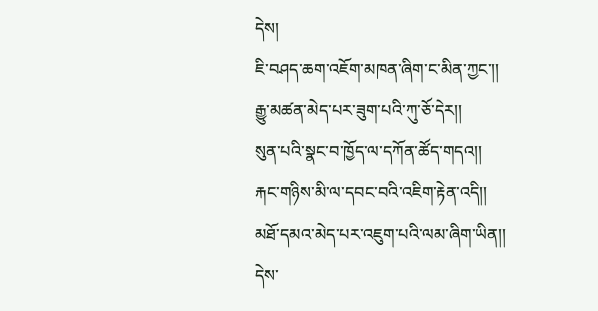དེས།
ཇི་བཤད་ཆག་འཇོག་མཁན་ཞིག་ང་མིན་ཀྱང་།།
རྒྱུ་མཚན་མེད་པར་ཟུག་པའི་ཀུ་ཅོ་དེར།།
སུན་པའི་སྣང་བ་ཁྱོད་ལ་དཀོན་ཚོད་གདའ།།
རྐང་གཉིས་མི་ལ་དབང་བའི་འཇིག་རྟེན་འདི།།
མཐོ་དམའ་མེད་པར་འཇུག་པའི་ལམ་ཞིག་ཡིན།།
དེས་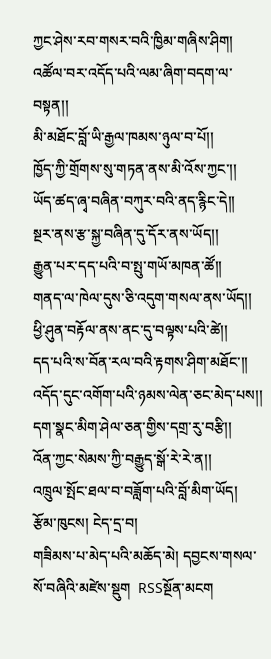ཀྱང་ཤེས་རབ་གསར་བའི་ཁྱིམ་གཞིས་ཤིག།
འཚོལ་བར་འདོད་པའི་ལམ་ཞིག་བདག་ལ་བསྟན།།
མི་མཐོང་བློ་ཡི་རྒྱལ་ཁམས་ཉུལ་བ་པོ།།
ཁྱོད་ཀྱི་གྲོགས་སུ་གཏན་ནས་མི་འོས་ཀྱང་།།
ཡོད་ཚད་ཞྭ་བཞིན་བཀུར་བའི་ནད་རྙིང་དེ།།
སྔར་ནས་རྩ་སྐྱ་བཞིན་དུ་དོར་ནས་ཡོད།།
རྒྱུན་པར་དད་པའི་བ་སྤུ་གཡོ་མཁན་ཚོ།།
གནད་ལ་ཁེལ་དུས་ཅི་འདུག་གསལ་ནས་ཡོད།།
ཕྱི་ཤུན་བརྟོལ་ནས་ནང་དུ་བལྟས་པའི་ཚེ།།
དད་པའི་ས་བོན་རལ་བའི་རྟགས་ཤིག་མཐོང་།།
འདོད་དུང་འགོག་པའི་ཉམས་ལེན་ཅང་མེད་པས།།
དག་སྣང་མིག་ཤེལ་ཅན་གྱིས་དགྲ་རུ་བརྩི།།
འོན་ཀྱང་སེམས་ཀྱི་བརྒྱུད་སྒོ་རེ་རེ་ན།།
འཁྲུལ་སྤོང་ཐལ་བ་བཟློག་པའི་བློ་མིག་ཡོད།
རྩོམ་ཁུངས། ངེད་དྲ་བ།
གཟིམས་པ་མེད་པའི་མཆོད་མེ། དབྱངས་གསལ་སོ་བཞིའི་མཛེས་སྡུག  RSSསྔོན་མངག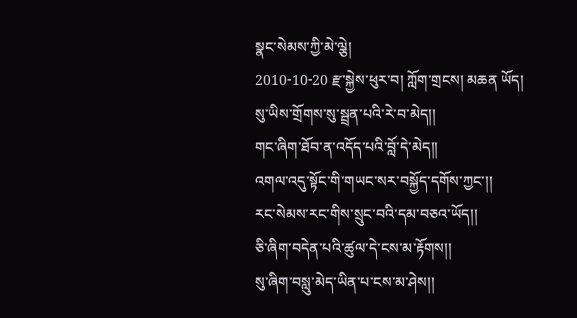སྣང་སེམས་ཀྱི་མེ་ལྕེ།
2010-10-20 རྫ་སྐྱེས་ཕུར་བ། ཀློག་གྲངས། མཆན ཡོད།
སུ་ཡིས་གྲོགས་སུ་སྦྲན་པའི་རེ་བ་མེད།།
གང་ཞིག་ཐོབ་ན་འདོད་པའི་བློ་དེ་མེད།།
འགལ་འདུ་སྟོང་གི་གཡང་སར་བསྐྱོད་དགོས་ཀྱང་།།
རང་སེམས་རང་གིས་སྲུང་བའི་དམ་བཅའ་ཡོད།།
ཅི་ཞིག་བདེན་པའི་ཚུལ་དེ་ངས་མ་རྟོགས།།
སུ་ཞིག་བསླུ་མེད་ཡིན་པ་ངས་མ་ཤེས།།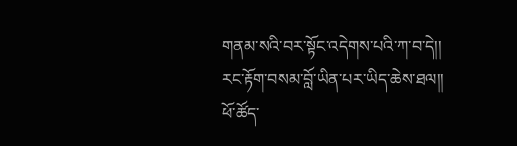གནམ་སའི་བར་སྟོང་འདེགས་པའི་ཀ་བ་དེ།།
རང་རྟོག་བསམ་བློ་ཡིན་པར་ཡིད་ཆེས་ཐལ།།
ཕོ་ཚོད་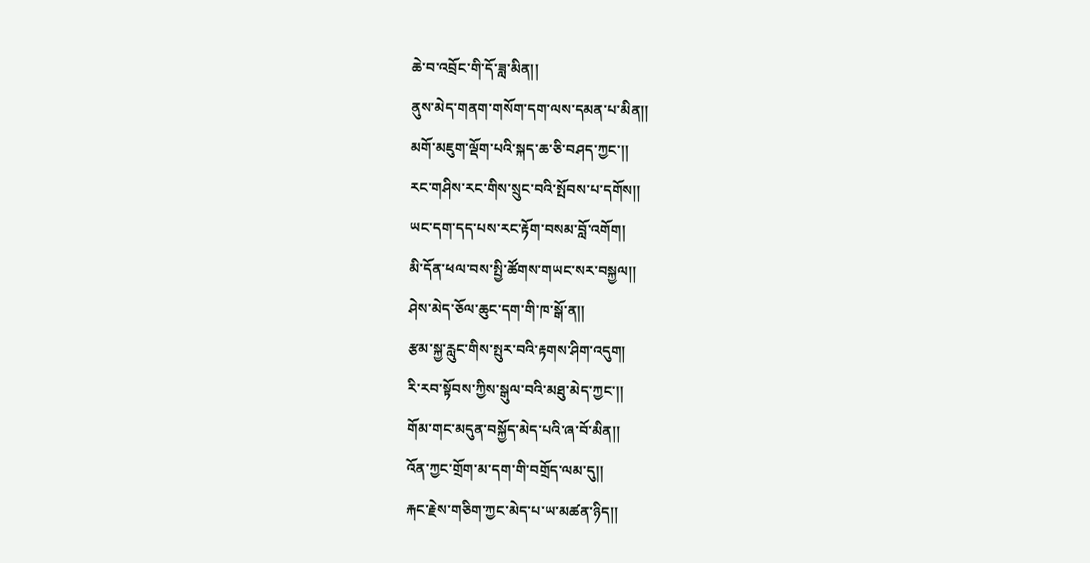ཆེ་བ་འབྲོང་གི་དོ་ཟླ་མིན།།
ནུས་མེད་གནག་གསོག་དག་ལས་དམན་པ་མིན།།
མགོ་མཇུག་ལྡོག་པའི་སྐད་ཆ་ཅི་བཤད་ཀྱང་།།
རང་གཤིས་རང་གིས་སྲུང་བའི་སྤོབས་པ་དགོས།།
ཡང་དག་དད་པས་རང་རྟོག་བསམ་བློ་འགོག།
མི་དོན་ཕལ་བས་སྤྱི་ཚོགས་གཡང་སར་བསྐྱལ།།
ཤེས་མེད་ཅོལ་ཆུང་དག་གི་ཁ་སྒོ་ན།།
རྩམ་སྐྱ་རླུང་གིས་སྤུར་བའི་རྟགས་ཤིག་འདུག།
རི་རབ་སྟོབས་ཀྱིས་སྒུལ་བའི་མཐུ་མེད་ཀྱང་།།
གོམ་གང་མདུན་བསྐྱོད་མེད་པའི་ཞ་བོ་མིན།།
འོན་ཀྱང་གྲོག་མ་དག་གི་བགྲོད་ལམ་དུ།།
རྐང་རྗེས་གཅིག་ཀྱང་མེད་པ་ཡ་མཚན་ཉིད།།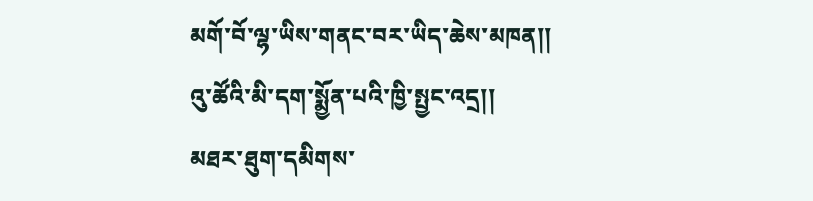མགོ་བོ་ལྷ་ཡིས་གནང་བར་ཡིད་ཆེས་མཁན།།
འུ་ཚོའི་མི་དག་སྨྱོན་པའི་ཁྱི་སྤྱང་འདྲ།།
མཐར་ཐུག་དམིགས་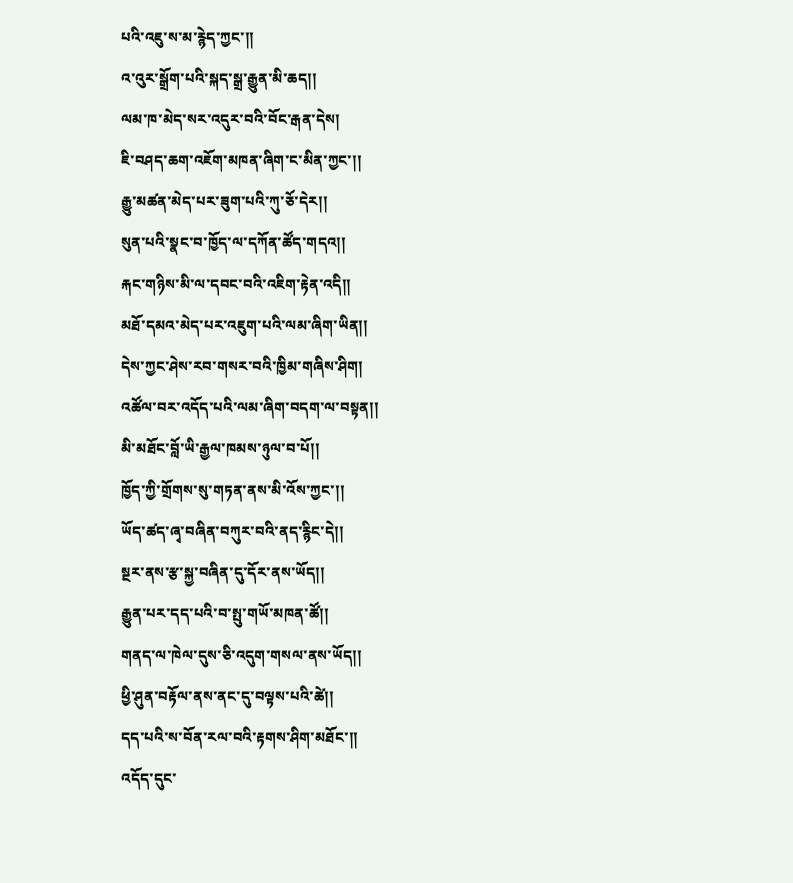པའི་འཇུ་ས་མ་རྙེད་ཀྱང་།།
འ་འུར་སྒྲོག་པའི་སྐད་སྒྲ་རྒྱུན་མི་ཆད།།
ལམ་ཁ་མེད་སར་འདུར་བའི་བོང་རྒན་དེས།
ཇི་བཤད་ཆག་འཇོག་མཁན་ཞིག་ང་མིན་ཀྱང་།།
རྒྱུ་མཚན་མེད་པར་ཟུག་པའི་ཀུ་ཅོ་དེར།།
སུན་པའི་སྣང་བ་ཁྱོད་ལ་དཀོན་ཚོད་གདའ།།
རྐང་གཉིས་མི་ལ་དབང་བའི་འཇིག་རྟེན་འདི།།
མཐོ་དམའ་མེད་པར་འཇུག་པའི་ལམ་ཞིག་ཡིན།།
དེས་ཀྱང་ཤེས་རབ་གསར་བའི་ཁྱིམ་གཞིས་ཤིག།
འཚོལ་བར་འདོད་པའི་ལམ་ཞིག་བདག་ལ་བསྟན།།
མི་མཐོང་བློ་ཡི་རྒྱལ་ཁམས་ཉུལ་བ་པོ།།
ཁྱོད་ཀྱི་གྲོགས་སུ་གཏན་ནས་མི་འོས་ཀྱང་།།
ཡོད་ཚད་ཞྭ་བཞིན་བཀུར་བའི་ནད་རྙིང་དེ།།
སྔར་ནས་རྩ་སྐྱ་བཞིན་དུ་དོར་ནས་ཡོད།།
རྒྱུན་པར་དད་པའི་བ་སྤུ་གཡོ་མཁན་ཚོ།།
གནད་ལ་ཁེལ་དུས་ཅི་འདུག་གསལ་ནས་ཡོད།།
ཕྱི་ཤུན་བརྟོལ་ནས་ནང་དུ་བལྟས་པའི་ཚེ།།
དད་པའི་ས་བོན་རལ་བའི་རྟགས་ཤིག་མཐོང་།།
འདོད་དུང་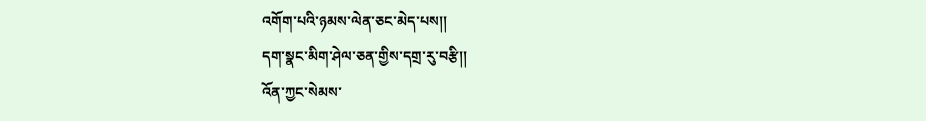འགོག་པའི་ཉམས་ལེན་ཅང་མེད་པས།།
དག་སྣང་མིག་ཤེལ་ཅན་གྱིས་དགྲ་རུ་བརྩི།།
འོན་ཀྱང་སེམས་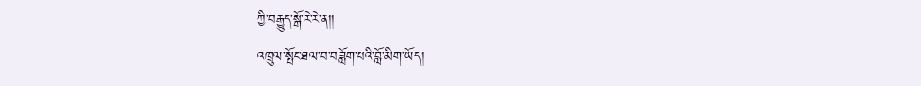ཀྱི་བརྒྱུད་སྒོ་རེ་རེ་ན།།
འཁྲུལ་སྤོང་ཐལ་བ་བཟློག་པའི་བློ་མིག་ཡོད།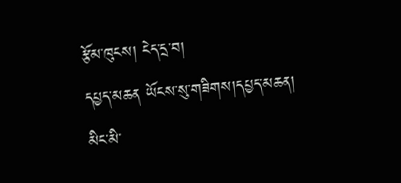རྩོམ་ཁུངས། ངེད་དྲ་བ།
དཔྱད་མཆན ཡོངས་སུ་གཟིགས།དཔྱད་མཆན།
མིང་མི་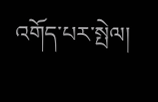འགོད་པར་སྤེལ།